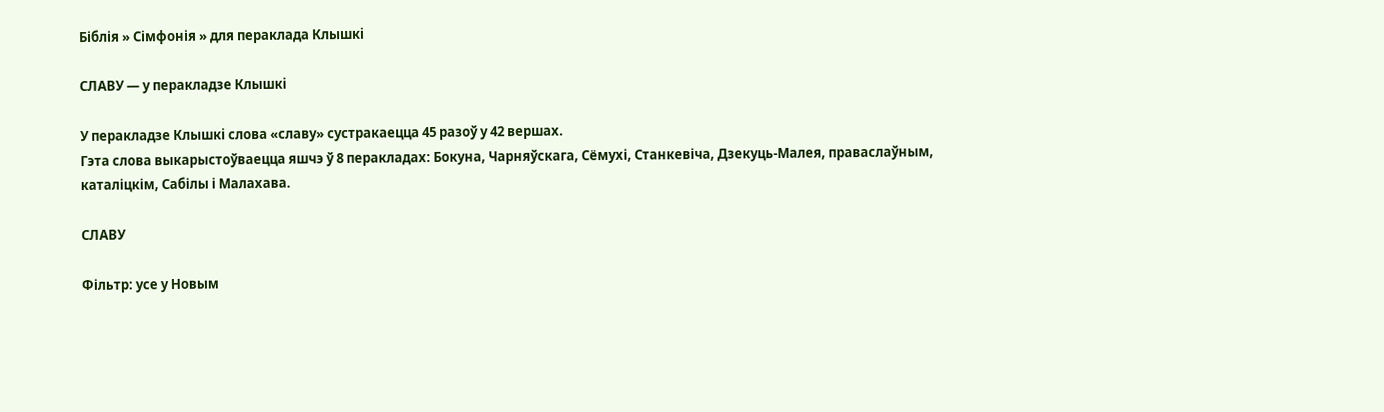Біблія » Сімфонія » для пераклада Клышкi

СЛАВУ — у перакладзе Клышкi

У перакладзе Клышкi слова «славу» сустракаецца 45 разоў у 42 вершах.
Гэта слова выкарыстоўваецца яшчэ ў 8 перакладах: Бокуна, Чарняўскага, Сёмухі, Станкевіча, Дзекуць-Малея, праваслаўным, каталіцкім, Сабілы і Малахава.

СЛАВУ

Фільтр: усе у Новым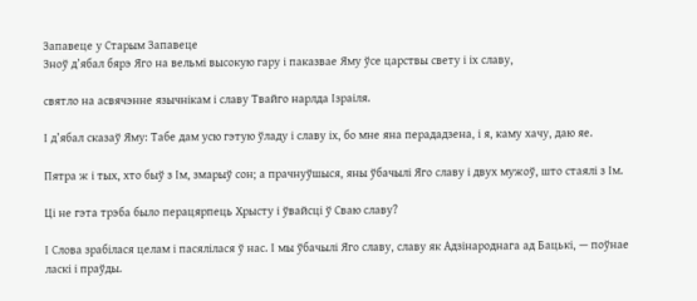Запавеце у Старым Запавеце
Зноў д’ябал бярэ Яго на вельмі высокую гару і паказвае Яму ўсе царствы свету і іх славу,

святло на асвячэнне язычнікам і славу Твайго нарлда Ізраіля.

І д’ябал сказаў Яму: Табе дам усю гэтую ўладу і славу іх, бо мне яна перададзена, і я, каму хачу, даю яе.

Пятра ж і тых, хто быў з Ім, змарыў сон; а прачнуўшыся, яны ўбачылі Яго славу і двух мужоў, што стаялі з Ім.

Ці не гэта трэба было перацярпець Хрысту і ўвайсці ў Сваю славу?

І Слова зрабілася целам і пасялілася ў нас. І мы ўбачылі Яго славу, славу як Адзінароднага ад Бацькі, — поўнае ласкі і праўды.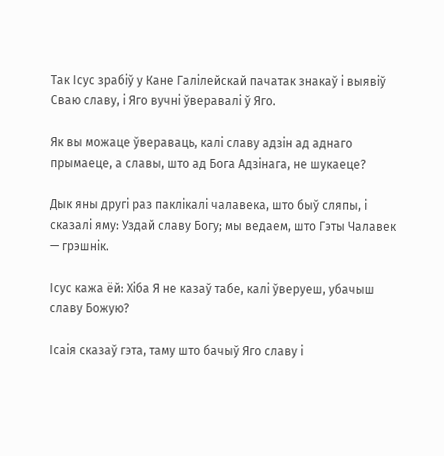Так Ісус зрабіў у Кане Галілейскай пачатак знакаў і выявіў Сваю славу, і Яго вучні ўверавалі ў Яго.

Як вы можаце ўвераваць, калі славу адзін ад аднаго прымаеце, а славы, што ад Бога Адзінага, не шукаеце?

Дык яны другі раз паклікалі чалавека, што быў сляпы, і сказалі яму: Уздай славу Богу; мы ведаем, што Гэты Чалавек — грэшнік.

Ісус кажа ёй: Хіба Я не казаў табе, калі ўверуеш, убачыш славу Божую?

Ісаія сказаў гэта, таму што бачыў Яго славу і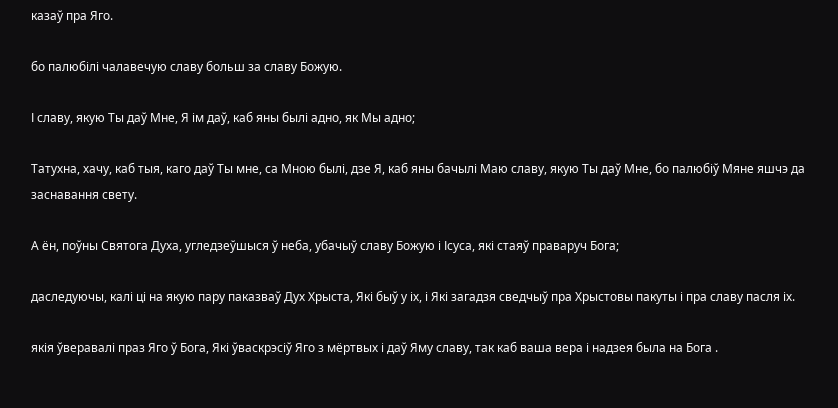казаў пра Яго.

бо палюбілі чалавечую славу больш за славу Божую.

І славу, якую Ты даў Мне, Я ім даў, каб яны былі адно, як Мы адно;

Татухна, хачу, каб тыя, каго даў Ты мне, са Мною былі, дзе Я, каб яны бачылі Маю славу, якую Ты даў Мне, бо палюбіў Мяне яшчэ да заснавання свету.

А ён, поўны Святога Духа, угледзеўшыся ў неба, убачыў славу Божую і Ісуса, які стаяў праваруч Бога;

даследуючы, калі ці на якую пару паказваў Дух Хрыста, Які быў у іх, і Які загадзя сведчыў пра Хрыстовы пакуты і пра славу пасля іх.

якія ўверавалі праз Яго ў Бога, Які ўваскрэсіў Яго з мёртвых і даў Яму славу, так каб ваша вера і надзея была на Бога .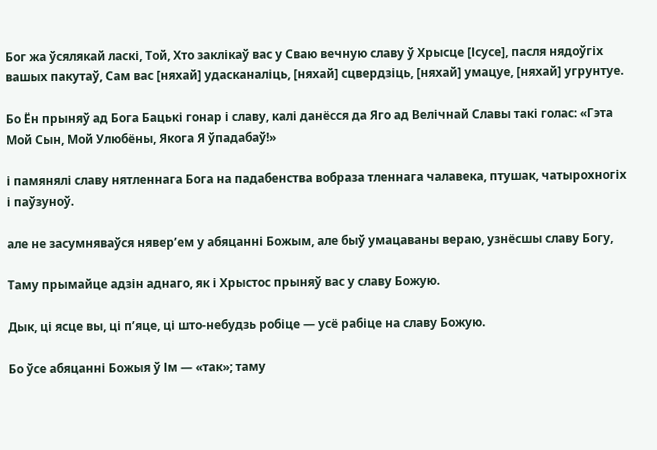Бог жа ўсялякай ласкі, Той, Хто заклікаў вас у Сваю вечную славу ў Хрысце [Ісусе], пасля нядоўгіх вашых пакутаў, Сам вас [няхай] удасканаліць, [няхай] сцвердзіць, [няхай] умацуе, [няхай] угрунтуе.

Бо Ён прыняў ад Бога Бацькі гонар і славу, калі данёсся да Яго ад Велічнай Славы такі голас: «Гэта Мой Сын, Мой Улюбёны, Якога Я ўпадабаў!»

і памянялі славу нятленнага Бога на падабенства вобраза тленнага чалавека, птушак, чатырохногіх і паўзуноў.

але не засумняваўся нявер’ем у абяцанні Божым, але быў умацаваны вераю, узнёсшы славу Богу,

Таму прымайце адзін аднаго, як і Хрыстос прыняў вас у славу Божую.

Дык, ці ясце вы, ці п’яце, ці што-небудзь робіце — усё рабіце на славу Божую.

Бо ўсе абяцанні Божыя ў Ім — «так»; таму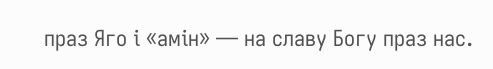праз Яго і «амін» — на славу Богу праз нас.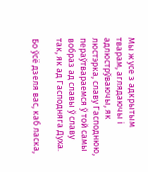Мы ж усе з адкрытым тварам, аглядаючы і адлюстрўваючы, як люстэрка, славу Гасподнюю, пераўтвараемся ў той самы вобраз ад славы ў славу так, як ад Гасподняга Духа.

Бо ўсё дзеля вас, каб ласка,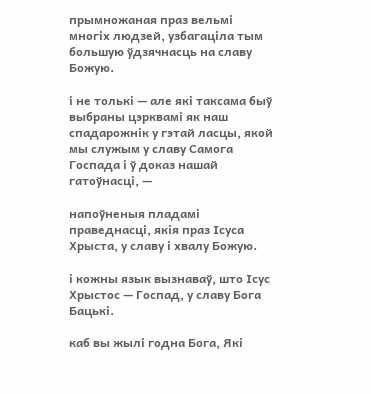прымножаная праз вельмі многіх людзей, узбагаціла тым большую ўдзячнасць на славу Божую.

і не толькі — але які таксама быў выбраны цэрквамі як наш спадарожнік у гэтай ласцы, якой мы служым у славу Самога Госпада і ў доказ нашай гатоўнасці, —

напоўненыя пладамі праведнасці, якія праз Ісуса Хрыста, у славу і хвалу Божую.

і кожны язык вызнаваў, што Ісус Хрыстос — Госпад, у славу Бога Бацькі.

каб вы жылі годна Бога, Які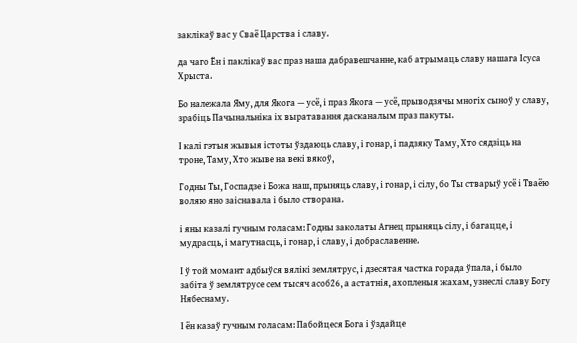заклікаў вас у Сваё Царства і славу.

да чаго Ён і паклікаў вас праз наша дабравешчанне, каб атрымаць славу нашага Ісуса Хрыста.

Бо належала Яму, для Якога — усё, і праз Якога — усё, прыводзячы многіх сыноў у славу, зрабіць Пачынальніка іх выратавання дасканалым праз пакуты.

І калі гэтыя жывыя істоты ўздаюць славу, і гонар, і падзяку Таму, Хто сядзіць на троне, Таму, Хто жыве на векі вякоў,

Годны Ты, Госпадзе і Божа наш, прыняць славу, і гонар, і сілу, бо Ты стварыў усё і Тваёю воляю яно заіснавала і было створана.

і яны казалі гучным голасам: Годны заколаты Агнец прыняць сілу, і багацце, і мудрасць, і магутнасць, і гонар, і славу, і добраславенне.

І ў той момант адбыўся вялікі землятрус, і дзесятая частка горада ўпала, і было забіта ў землятрусе сем тысяч асоб26, а астатнія, ахопленыя жахам, узнеслі славу Богу Нябеснаму.

І ён казаў гучным голасам: Пабойцеся Бога і ўздайце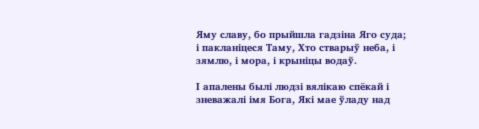Яму славу, бо прыйшла гадзіна Яго суда; і пакланіцеся Таму, Хто стварыў неба, і зямлю, і мора, і крыніцы водаў.

І апалены былі людзі вялікаю спёкай і зневажалі імя Бога, Які мае ўладу над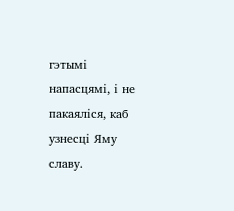гэтымі напасцямі, і не пакаяліся, каб узнесці Яму славу.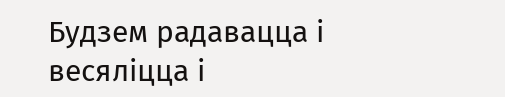Будзем радавацца і весяліцца і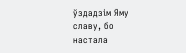ўздадзім Яму славу, бо настала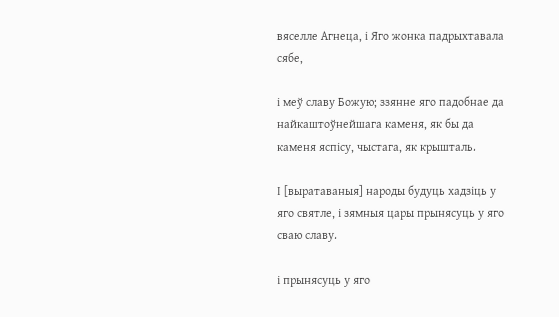вяселле Агнеца, і Яго жонка падрыхтавала сябе,

і меў славу Божую; ззянне яго падобнае да найкаштоўнейшага каменя, як бы да каменя яспісу, чыстага, як крышталь.

І [выратаваныя] народы будуць хадзіць у яго святле, і зямныя цары прынясуць у яго сваю славу.

і прынясуць у яго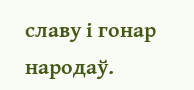славу і гонар народаў.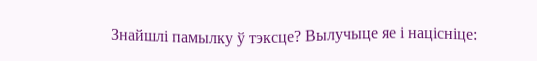Знайшлі памылку ў тэксце? Вылучыце яе і націсніце: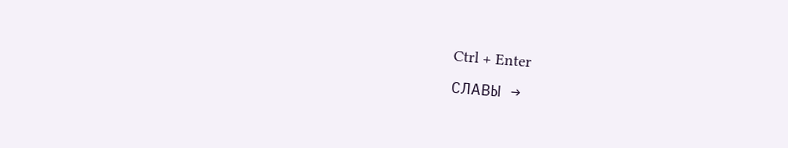Ctrl + Enter
СЛАВЫ →